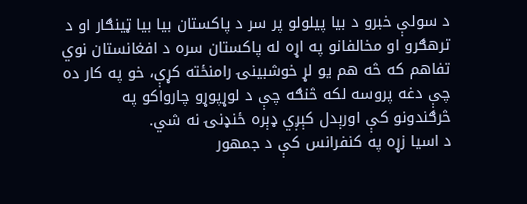د سولې خبرو د بیا پيلولو پر سر د پاکستان بیا بیا ټينګار او د ترهګرو او مخالفانو په اړه له پاکستان سره د افغانستان نوي تفاهم که څه هم یو لړ خوشبینۍ رامنځته کړې، خو په کار ده چې دغه پروسه لکه څنګه چې د لوړپوړو چارواکو په څرګندونو کې اورېدل کېږي ډېره ځنډنۍ نه شي.
د اسیا زړه په کنفرانس کې د جمهور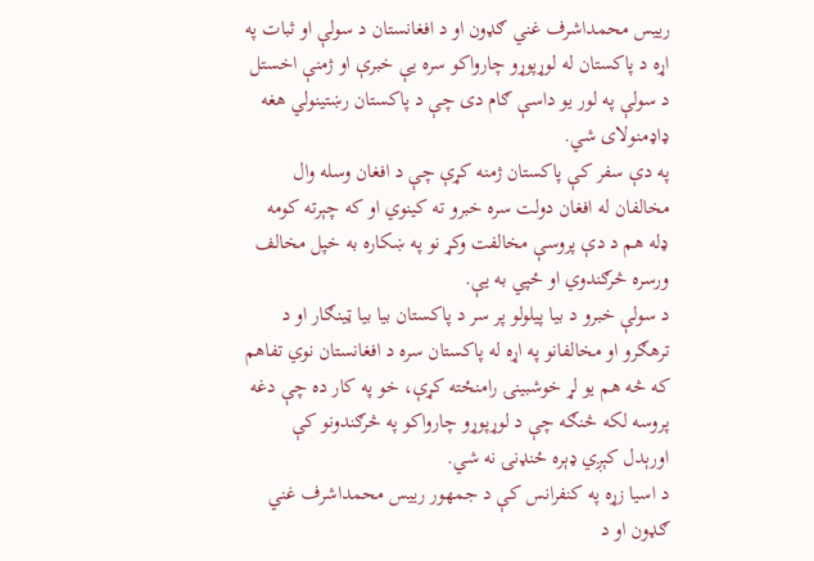رییس محمداشرف غني ګډون او د افغانستان د سولې او ثبات په اړه د پاکستان له لوړپوړو چارواکو سره يې خبرې او ژمنې اخستل د سولې په لور یو داسې ګام دی چې د پاکستان رښتينولي هغه ډاډمنولای شي.
په دې سفر کې پاکستان ژمنه کړې چې د افغان وسله وال مخالفان له افغان دولت سره خبرو ته کينوي او که چېرته کومه ډله هم د دې پروسې مخالفت وکړ نو په ښکاره به خپل مخالف ورسره څرګندوي او ځپي به يې.
د سولې خبرو د بیا پيلولو پر سر د پاکستان بیا بیا ټينګار او د ترهګرو او مخالفانو په اړه له پاکستان سره د افغانستان نوي تفاهم که څه هم یو لړ خوشبینۍ رامنځته کړې، خو په کار ده چې دغه پروسه لکه څنګه چې د لوړپوړو چارواکو په څرګندونو کې اورېدل کېږي ډېره ځنډنۍ نه شي.
د اسیا زړه په کنفرانس کې د جمهور رییس محمداشرف غني ګډون او د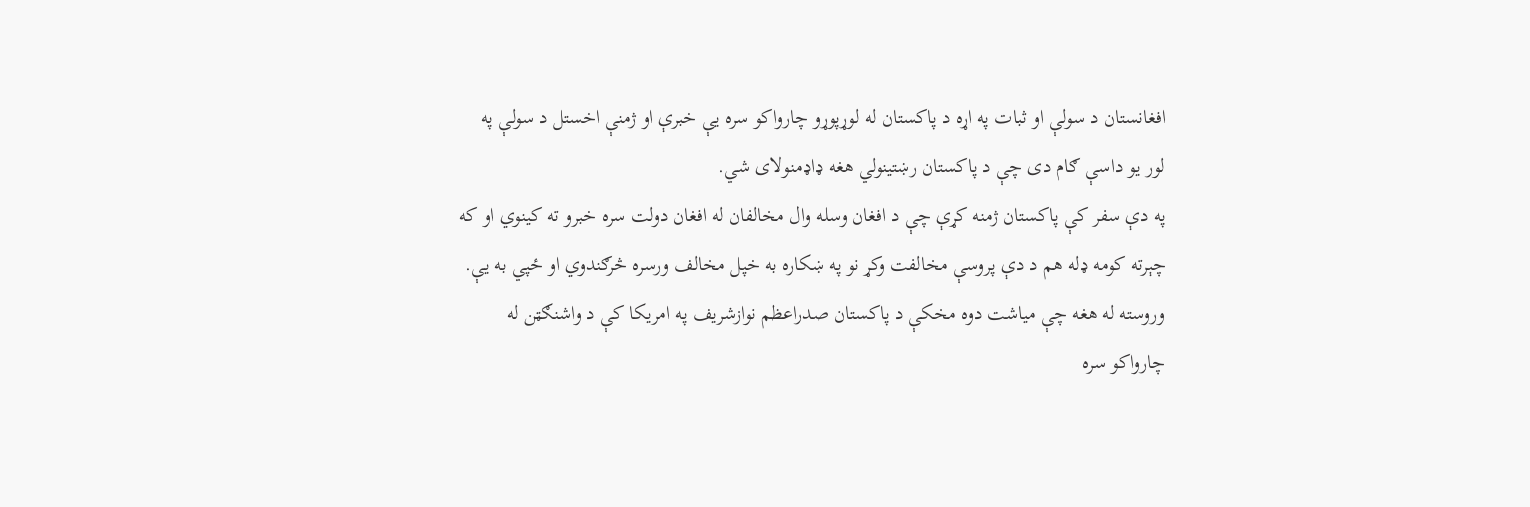افغانستان د سولې او ثبات په اړه د پاکستان له لوړپوړو چارواکو سره يې خبرې او ژمنې اخستل د سولې په لور یو داسې ګام دی چې د پاکستان رښتينولي هغه ډاډمنولای شي.
په دې سفر کې پاکستان ژمنه کړې چې د افغان وسله وال مخالفان له افغان دولت سره خبرو ته کينوي او که چېرته کومه ډله هم د دې پروسې مخالفت وکړ نو په ښکاره به خپل مخالف ورسره څرګندوي او ځپي به يې.
وروسته له هغه چې میاشت دوه مخکې د پاکستان صدراعظم نوازشریف په امریکا کې د واشنګټن له چارواکو سره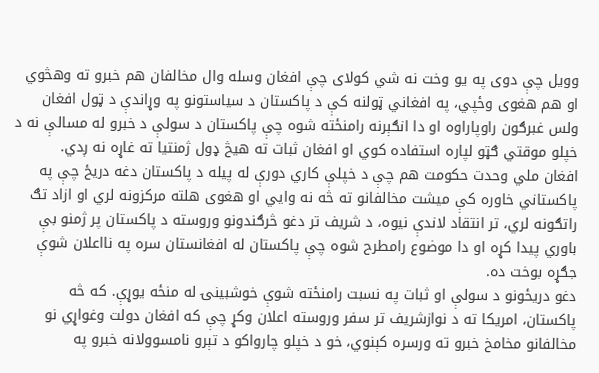وویل چې دوی په یو وخت نه شي کولای چې افغان وسله وال مخالفان هم خبرو ته وهڅوي او هم هغوی وځپي، په افغاني ټولنه کې د پاکستان د سیاستونو په وړاندې د ټول افغان ولس غبرګون راوپاراوه او دا انګېرنه رامنځته شوه چې پاکستان د سولې د خبرو له مسالې نه د خپلو موقتي ګټو لپاره استفاده کوي او افغان ثبات ته هيڅ ډول ژمنتيا ته غاړه نه ږدي.
افغان ملي وحدت حکومت هم چې د خپلې کاري دورې له پیله د پاکستان دغه دریځ چې په پاکستاني خاوره کې میشت مخالفانو ته څه نه وايي او هغوی هلته مرکزونه لري او ازاد تګ راتګونه لري، تر انتقاد لاندې نیوه، د شریف تر دغو څرګندونو وروسته د پاکستان پر ژمنو بې باوري پیدا کړه او دا موضوع رامطرح شوه چې پاکستان له افغانستان سره په نااعلان شوې جګړه بوخت ده.
دغو دریځونو د سولې او ثبات په نسبت رامنځته شوې خوشبینۍ له منځه یوړې. که څه پاکستان، امریکا ته د نوازشریف تر سفر وروسته اعلان وکړ چې که افغان دولت وغواړي نو مخالفانو مخامخ خبرو ته ورسره کېنوي، خو د خپلو چارواکو د تېرو نامسوولانه خبرو په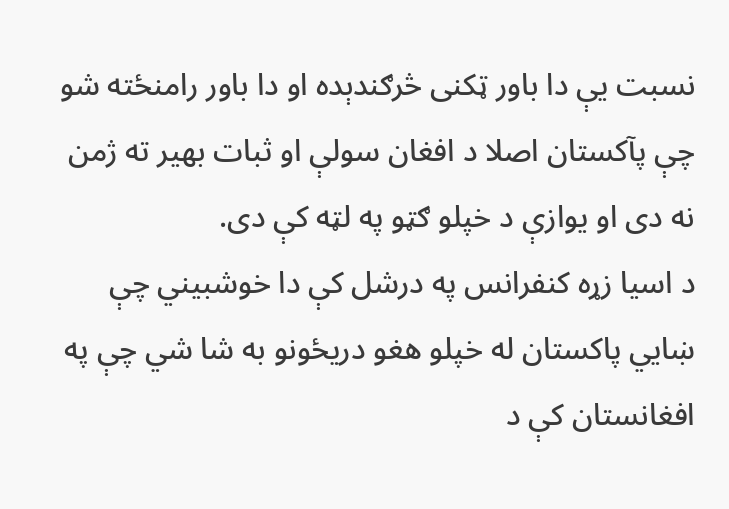نسبت يې دا باور ټکنی څرګندېده او دا باور رامنځته شو چې پآکستان اصلا د افغان سولې او ثبات بهیر ته ژمن نه دی او يوازې د خپلو ګټو په لټه کې دی.
د اسیا زړه کنفرانس په درشل کې دا خوشبیني چې ښايي پاکستان له خپلو هغو دریځونو به شا شي چې په افغانستان کې د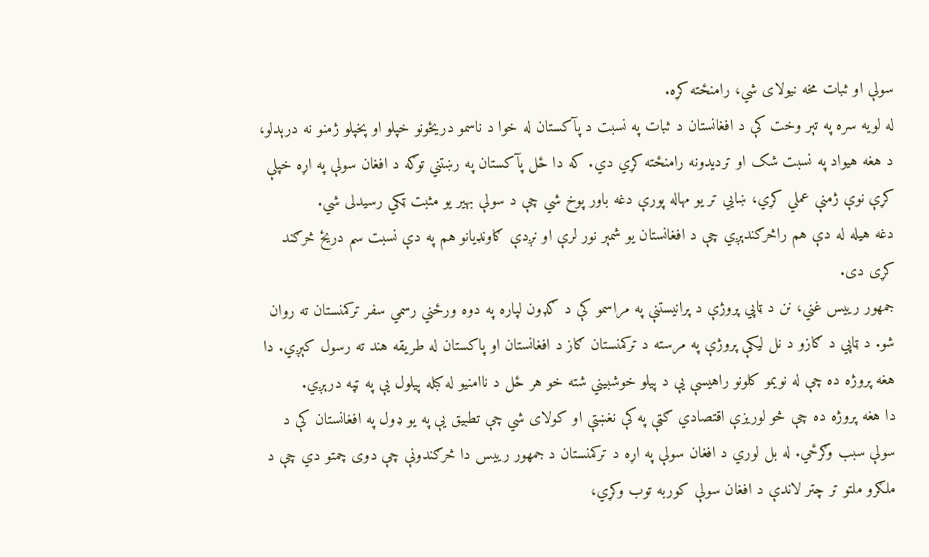سولې او ثبات مخه نیولای شي، رامنځته کړه.
له لویه سره په تېر وخت کې د افغانستان د ثبات په نسبت د پآکستان له خوا د ناسمو دريځونو خپلو او پخپلو ژمنو نه درېدلو، د هغه هیواد په نسبت شک او تردیدونه رامنځته کړي دي. که دا ځل پآکستان په رښتني توګه د افغان سولې په اړه خپلې کړې نوې ژمنې عملي کړي، ښايي تر یو مهاله پورې دغه باور پوخ شي چې د سولې بهیر یو مثبت ټکي رسیدلی شي.
دغه هیله له دې هم راڅرګندېږي چې د افغانستان یو شمېر نور لرې او نږدې ګاونډیانو هم په دې نسبت سم دريځ څرګند کړی دی.
جمهور رییس غني، نن د ټاپي پروژې د پرانيستنې په مراسمو کې د ګډون لپاره په دوه ورځني رسمي سفر ترکمنستان ته روان شو. د ټاپي د ګازو د نل ليکې پروژې په مرسته د ترکمنستان ګاز د افغانستان او پاکستان له طريقه هند ته رسول کېږي. دا هغه پروژه ده چې له نویمو کلونو راهيسې يې د پیلو خوشبیني شته خو هر ځل د ناامنيو له کبله پیلول يې په ټپه درېږي.
دا هغه پروژه ده چې څو لوريزې اقتصادي ګټې په کې نغښتې او کولای شي چې تطبیق يې په يو ډول په افغانستان کې د سولې سبب وګرځي. له بل لوري د افغان سولې په اړه د ترکمنستان د جمهور رییس دا څرګندونې چې دوی چمتو دي چې د ملګرو ملتو تر چتر لاندې د افغان سولې کوربه توب وکړي،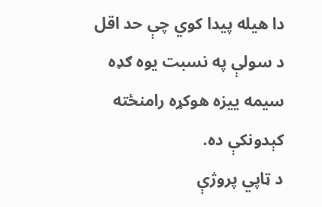دا هیله پیدا کوي چې حد اقل د سولې په نسبت یوه ګډه سیمه ييزه هوکړه رامنځته کېدونکې ده.
د ټاپي پروژې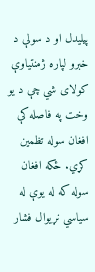پیليدل او د سولې د خبرو لپاره ژمنتياوې کولای شي چې د یو وخت په فاصله کې افغان سوله تظمین کړي. ځکه افغان سوله که له یوې له سیاسي نړیوال فشار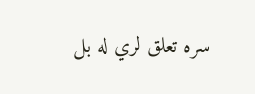سره تعلق لري له بل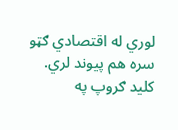لوري له اقتصادي ګټو سره هم پیوند لري.
کلید ګروپ په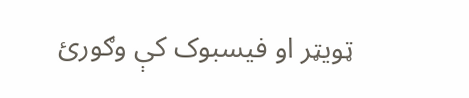ټویټر او فیسبوک کې وګورئ